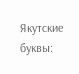Якутские буквы: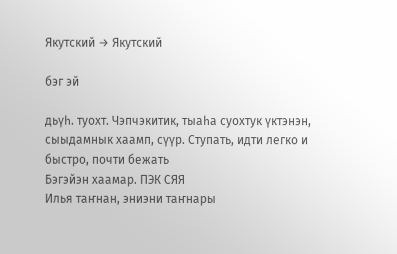Якутский → Якутский

бэг эй

дьүһ. туохт. Чэпчэкитик, тыаһа суохтук үктэнэн, сыыдамнык хаамп, сүүр. Ступать, идти легко и быстро, почти бежать
Бэгэйэн хаамар. ПЭК СЯЯ
Илья таҥнан, эниэни таҥнары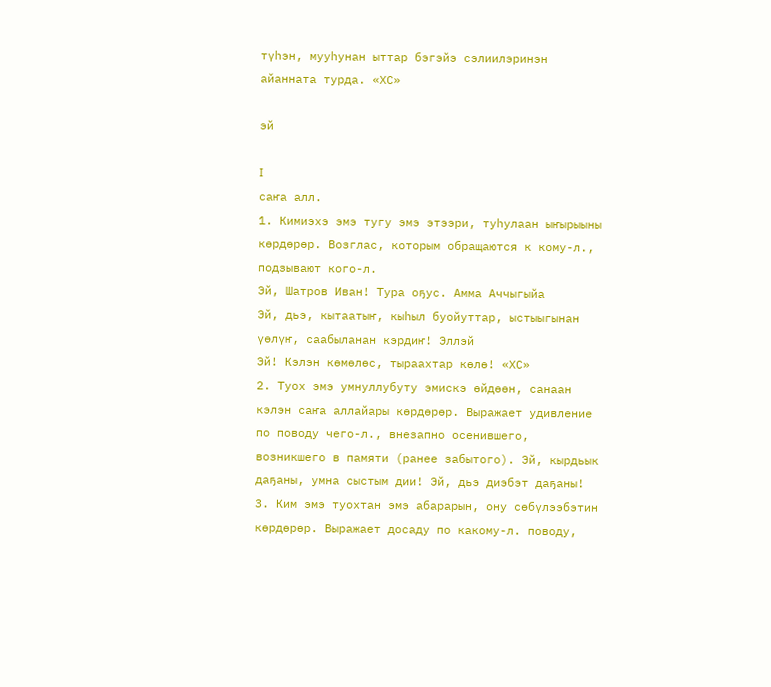түһэн, мууһунан ыттар бэгэйэ сэлиилэринэн айанната турда. «ХС»

эй

I
саҥа алл.
1. Кимиэхэ эмэ тугу эмэ этээри, туһулаан ыҥырыыны көрдөрөр. Возглас, которым обращаются к кому-л., подзывают кого-л.
Эй, Шатров Иван! Тура оҕус. Амма Аччыгыйа
Эй, дьэ, кытаатыҥ, кыһыл буойуттар, ыстыыгынан үөлүҥ, саабыланан кэрдиҥ! Эллэй
Эй! Кэлэн көмөлөс, тыраахтар көлө! «ХС»
2. Туох эмэ умнуллубуту эмискэ өйдөөн, санаан кэлэн саҥа аллайары көрдөрөр. Выражает удивление по поводу чего-л., внезапно осенившего, возникшего в памяти (ранее забытого). Эй, кырдьык даҕаны, умна сыстым дии! Эй, дьэ диэбэт даҕаны!
3. Ким эмэ туохтан эмэ абарарын, ону сөбүлээбэтин көрдөрөр. Выражает досаду по какому-л. поводу,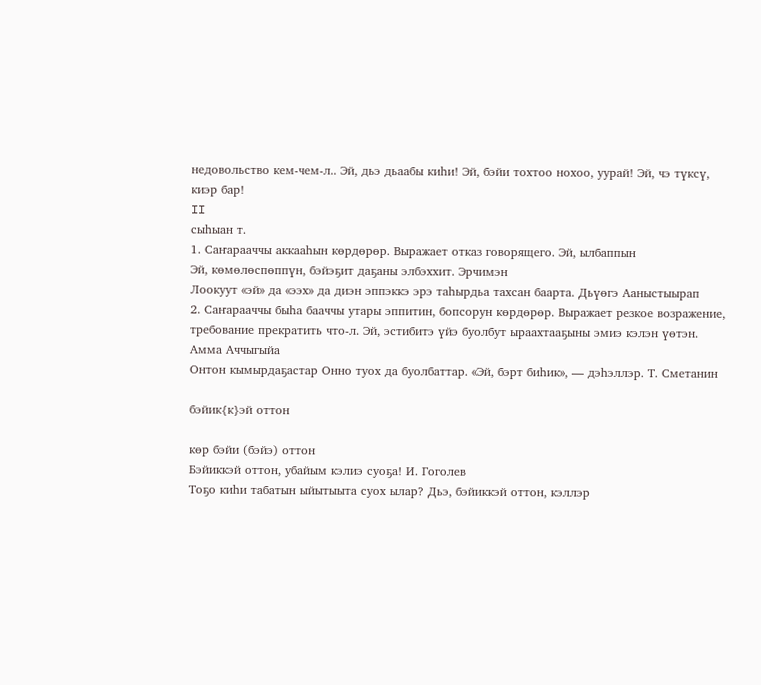недовольство кем-чем-л.. Эй, дьэ дьаабы киһи! Эй, бэйи тохтоо нохоо, уурай! Эй, чэ түксү, киэр бар!
II
сыһыан т.
1. Саҥарааччы аккааһын көрдөрөр. Выражает отказ говорящего. Эй, ылбаппын
Эй, көмөлөспөппүн, бэйэҕит даҕаны элбэххит. Эрчимэн
Лоокуут «эй» да «ээх» да диэн эппэккэ эрэ таһырдьа тахсан баарта. Дьүөгэ Ааныстыырап
2. Саҥарааччы быһа бааччы утары эппитин, бопсорун көрдөрөр. Выражает резкое возражение, требование прекратить что-л. Эй, эстибитэ үйэ буолбут ыраахтааҕыны эмиэ кэлэн үөтэн. Амма Аччыгыйа
Онтон кымырдаҕастар Онно туох да буолбаттар. «Эй, бэрт биһик», — дэһэллэр. Т. Сметанин

бэйик{к}эй оттон

көр бэйи (бэйэ) оттон
Бэйиккэй оттон, убайым кэлиэ суоҕа! И. Гоголев
Тоҕо киһи табатын ыйытыыта суох ылар? Дьэ, бэйиккэй оттон, кэллэр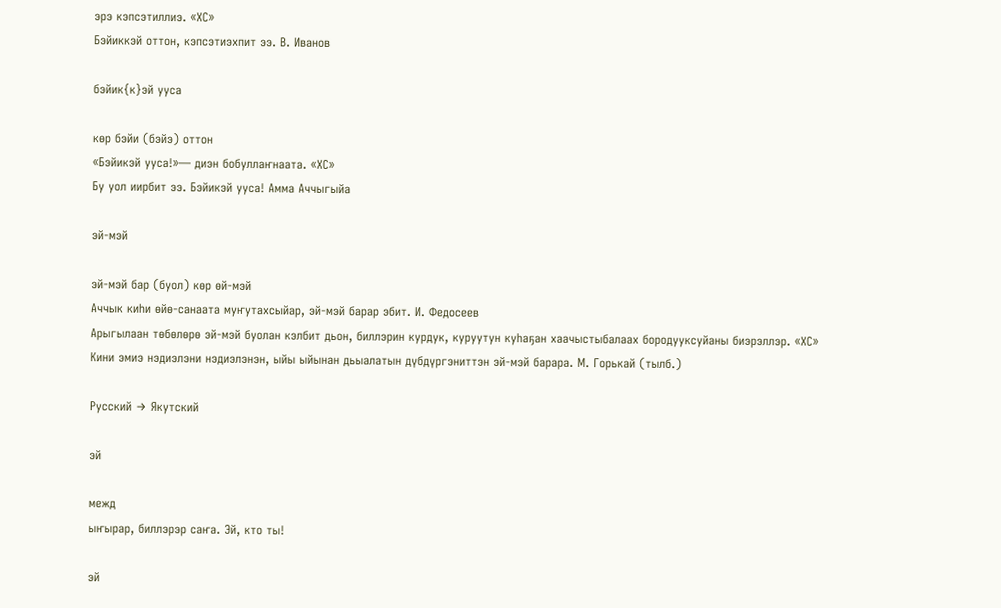эрэ кэпсэтиллиэ. «ХС»
Бэйиккэй оттон, кэпсэтиэхпит ээ. В. Иванов

бэйик{к}эй ууса

көр бэйи (бэйэ) оттон
«Бэйикэй ууса!»— диэн бобуллаҥнаата. «ХС»
Бу уол иирбит ээ. Бэйикэй ууса! Амма Аччыгыйа

эй-мэй

эй-мэй бар (буол) көр өй-мэй
Аччык киһи өйө-санаата муҥутахсыйар, эй-мэй барар эбит. И. Федосеев
Арыгылаан төбөлөрө эй-мэй буолан кэлбит дьон, биллэрин курдук, куруутун куһаҕан хаачыстыбалаах бородууксуйаны биэрэллэр. «ХС»
Кини эмиэ нэдиэлэни нэдиэлэнэн, ыйы ыйынан дьыалатын дүбдүргэниттэн эй-мэй барара. М. Горькай (тылб.)

Русский → Якутский

эй

межд
ыҥырар, биллэрэр саҥа. Эй, кто ты!

эй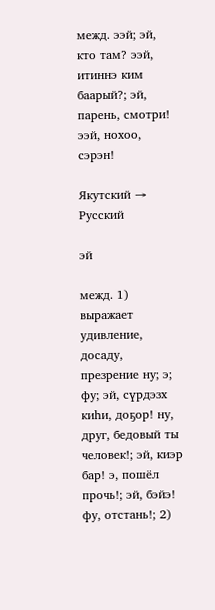межд. ээй; эй, кто там? ээй, итиннэ ким баарый?; эй, парень, смотри! ээй, нохоо, сэрэн!

Якутский → Русский

эй

межд. 1) выражает удивление, досаду, презрение ну; э; фу; эй, сүрдэзх киһи, доҕор! ну, друг, бедовый ты человек!; эй, киэр бар! э, пошёл прочь!; эй, бэйэ! фу, отстань!; 2)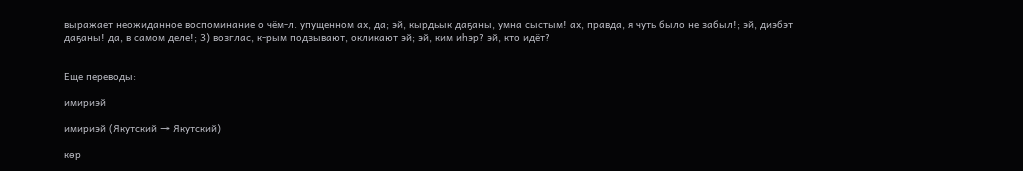выражает неожиданное воспоминание о чём-л. упущенном ах, да; эй, кырдьык даҕаны, умна сыстым! ах, правда, я чуть было не забыл!; эй, диэбэт даҕаны! да, в самом деле!; 3) возглас, к-рым подзывают, окликают эй; эй, ким иһэр? эй, кто идёт?


Еще переводы:

имириэй

имириэй (Якутский → Якутский)

көр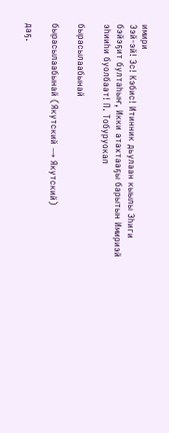имири
Ээй-эй! Эс! Кэбис! Итинник дьулаан кыылы Эһиги бэйэҕит бултаһыҥ, Икки атахтааҕы барытын Имириэй эһииһи буолбаат! П. Тобуруокап

бырасылаабынай

бырасылаабынай (Якутский → Якутский)

даҕ.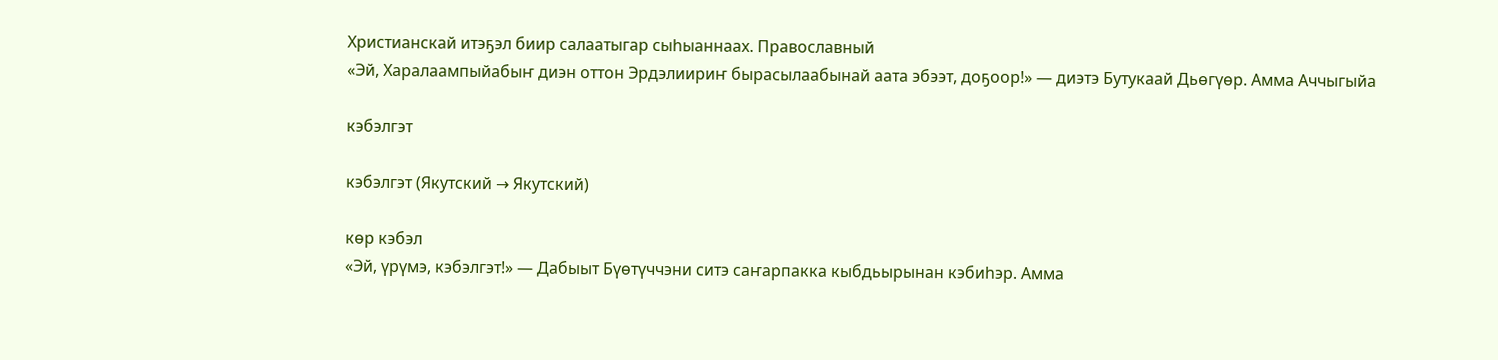Христианскай итэҕэл биир салаатыгар сыһыаннаах. Православный
«Эй, Харалаампыйабыҥ диэн оттон Эрдэлиириҥ бырасылаабынай аата эбээт, доҕоор!» — диэтэ Бутукаай Дьөгүөр. Амма Аччыгыйа

кэбэлгэт

кэбэлгэт (Якутский → Якутский)

көр кэбэл
«Эй, үрүмэ, кэбэлгэт!» — Дабыыт Бүөтүччэни ситэ саҥарпакка кыбдьырынан кэбиһэр. Амма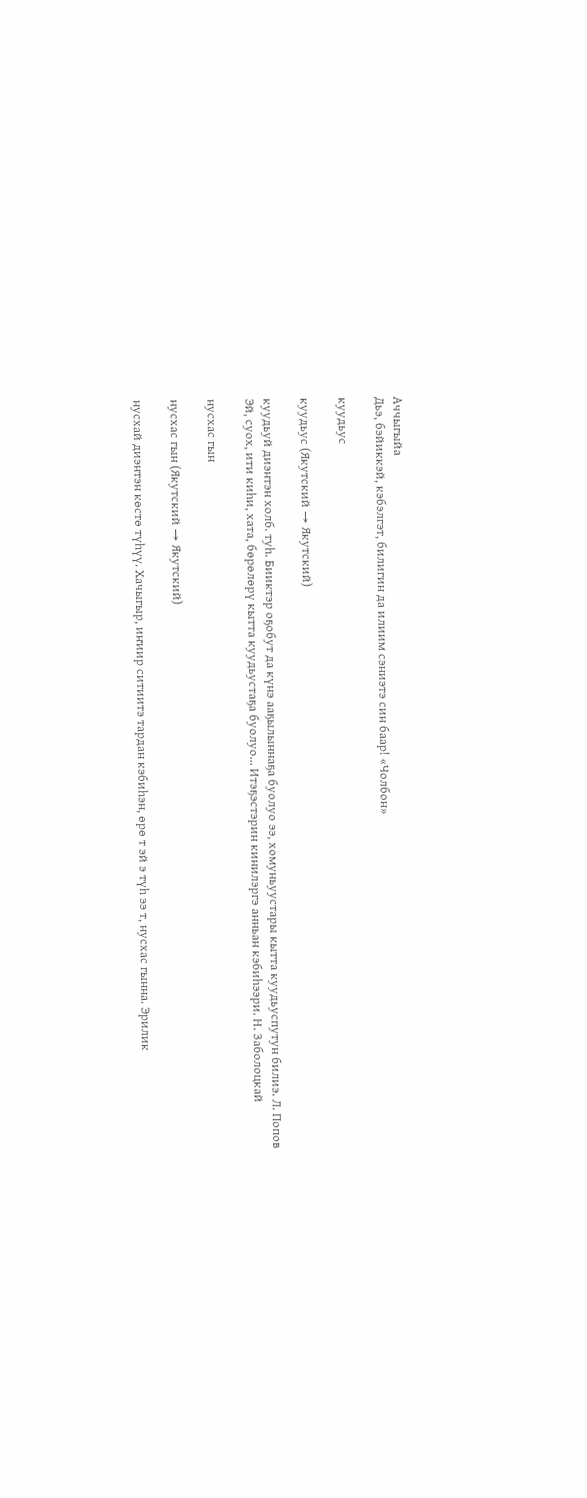Аччыгыйа
Дьэ, бэйиккэй, кэбэлгэт, билигин да илиим сэниэтэ син баар! «Чолбон»

куудьус

куудьус (Якутский → Якутский)

куудьуй диэнтэн холб. туһ. Бииктэр оҕобут да күнэ ааҕылыннаҕа буолуо ээ, хомуньуустары кытта куудьуспутун билиэ. Л. Попов
Эй, суох, ити киһи, хата, бөрөлөрү кытта куудьустаҕа буолуо... Итэҕэстэрин кинилэргэ анньан кэбиһээри. Н. Заболоцкай

нусхас гын

нусхас гын (Якутский → Якутский)

нусхай диэнтэн көстө түһүү. Хачыгыр, иҥиир ситиитэ тардан кэбиһэн, өрө т эй э түһ ээ т, нусхас гынна. Эрилик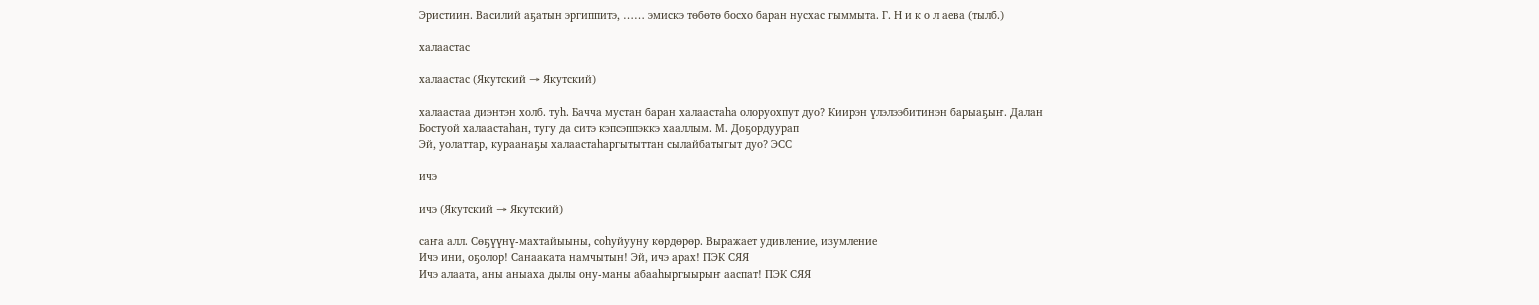Эристиин. Василий аҕатын эргиппитэ, …… эмискэ төбөтө босхо баран нусхас гыммыта. Г. Н и к о л аева (тылб.)

халаастас

халаастас (Якутский → Якутский)

халаастаа диэнтэн холб. туһ. Бачча мустан баран халаастаһа олоруохпут дуо? Киирэн үлэлээбитинэн барыаҕыҥ. Далан
Бостуой халаастаһан, тугу да ситэ кэпсэппэккэ хааллым. М. Доҕордуурап
Эй, уолаттар, кураанаҕы халаастаһаргытыттан сылайбатыгыт дуо? ЭСС

ичэ

ичэ (Якутский → Якутский)

саҥа алл. Сөҕүүнү-махтайыыны, соһуйууну көрдөрөр. Выражает удивление, изумление
Ичэ ини, оҕолор! Санааката намчытын! Эй, ичэ арах! ПЭК СЯЯ
Ичэ алаата, аны аныаха дылы ону-маны абааһыргыырыҥ ааспат! ПЭК СЯЯ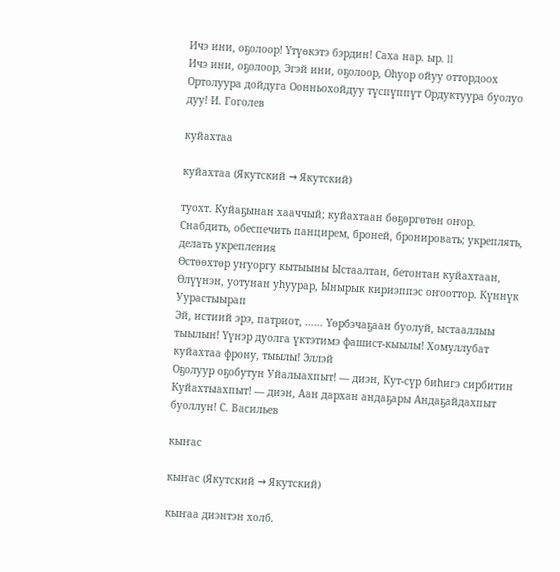Ичэ ини, оҕолоор! Үтүөкэтэ бэрдин! Саха нар. ыр. II
Ичэ ини, оҕолоор, Эгэй ини, оҕолоор, Оһуор ойуу оттордоох Ортолуура дойдуга Оонньохойдуу түспүппүт Ордуктуура буолуо дуу! И. Гоголев

куйахтаа

куйахтаа (Якутский → Якутский)

туохт. Куйаҕынан хааччый; куйахтаан бөҕөргөтөн оҥор. Снабдить, обеспечить панцирем, броней, бронировать; укреплять, делать укрепления
Өстөөхтөр уҥуоргу кытыыны Ыстаалтан, бетонтан куйахтаан, Өлүүнэн, уотунан уһуурар, Ынырык кириэппэс оҥооттор. Күннүк Уурастыырап
Эй, истиий эрэ, патриот, …… Үөрбэчаҕаан буолуй, ыстааллыы тыылын! Үүнэр дуолга үктэтимэ фашист-кыылы! Хомуллубат куйахтаа фрону, тыылы! Эллэй
Оҕолуур оҕобутун Уйалыахпыт! — диэн, Кут-сүр биһигэ сирбитин Куйахтыахпыт! — диэн, Аан дархан андаҕары Андаҕайдахпыт буоллун! С. Васильев

кыҥас

кыҥас (Якутский → Якутский)

кыҥаа диэнтэн холб.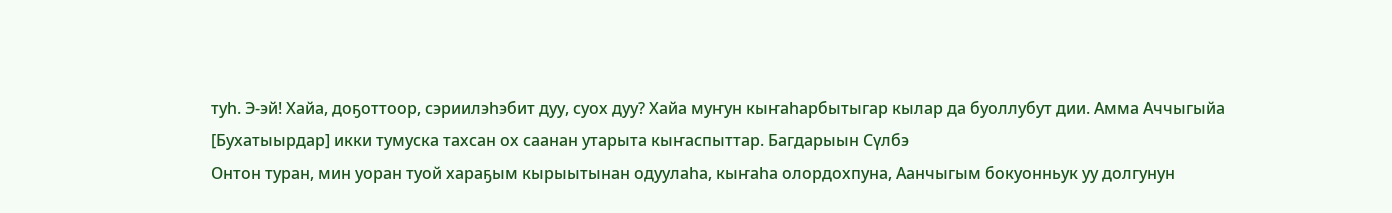туһ. Э-эй! Хайа, доҕоттоор, сэриилэһэбит дуу, суох дуу? Хайа муҥун кыҥаһарбытыгар кылар да буоллубут дии. Амма Аччыгыйа
[Бухатыырдар] икки тумуска тахсан ох саанан утарыта кыҥаспыттар. Багдарыын Сүлбэ
Онтон туран, мин уоран туой хараҕым кырыытынан одуулаһа, кыҥаһа олордохпуна, Аанчыгым бокуонньук уу долгунун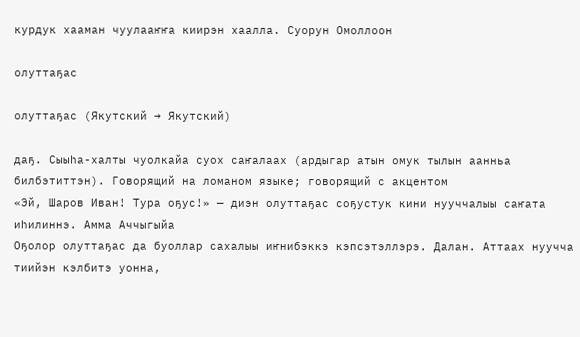курдук хааман чуулааҥҥа киирэн хаалла. Суорун Омоллоон

олуттаҕас

олуттаҕас (Якутский → Якутский)

даҕ. Сыыһа-халты чуолкайа суох саҥалаах (ардыгар атын омук тылын аанньа билбэтиттэн). Говорящий на ломаном языке; говорящий с акцентом
«Эй, Шаров Иван! Тура оҕус!» — диэн олуттаҕас соҕустук кини нууччалыы саҥата иһилиннэ. Амма Аччыгыйа
Оҕолор олуттаҕас да буоллар сахалыы иҥнибэккэ кэпсэтэллэрэ. Далан. Аттаах нуучча тиийэн кэлбитэ уонна,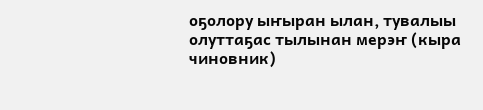оҕолору ыҥыран ылан, тувалыы олуттаҕас тылынан мерэҥ (кыра чиновник)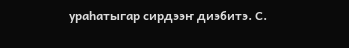ураһатыгар сирдээҥ диэбитэ. С.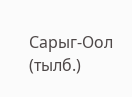Сарыг-Оол (тылб.)